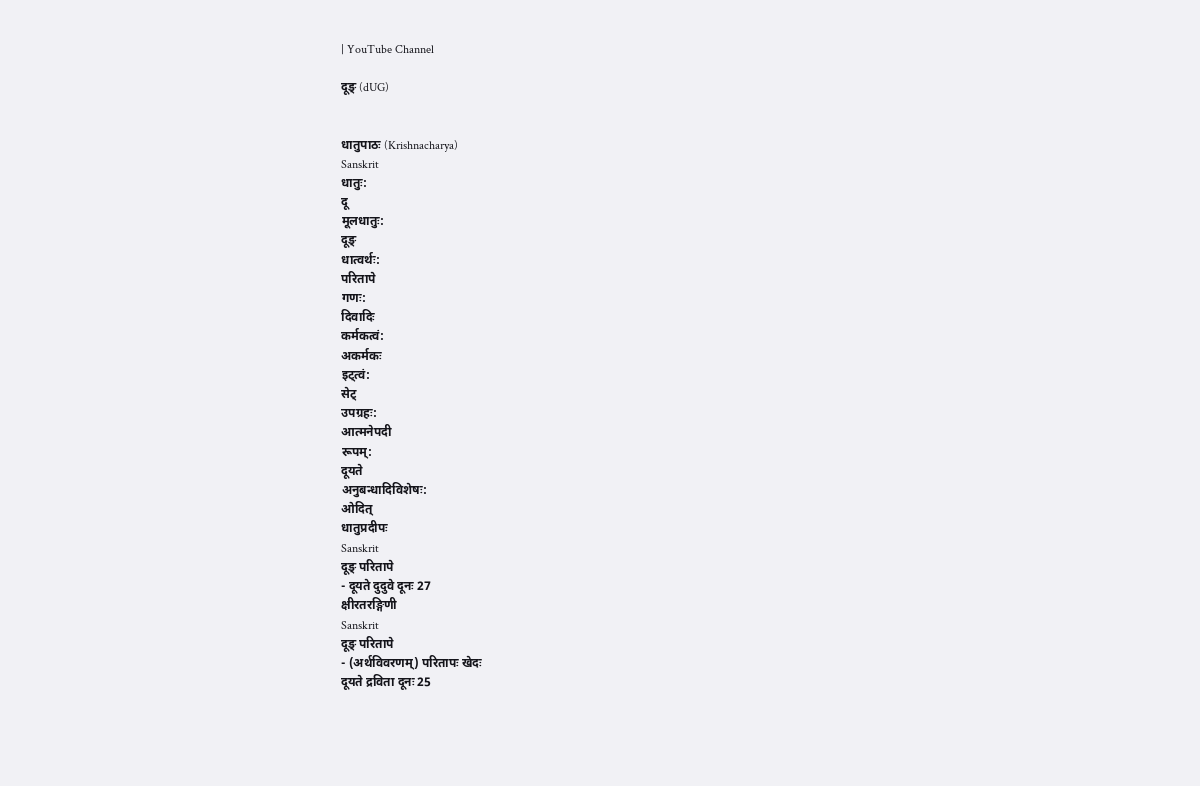| YouTube Channel

दूङ् (dUG)


धातुपाठः (Krishnacharya)
Sanskrit
धातुः:
दू
मूलधातुः:
दूङ्
धात्वर्थः:
परितापे
गणः:
दिवादिः
कर्मकत्वं:
अकर्मकः
इट्त्वं:
सेट्
उपग्रहः:
आत्मनेपदी
रूपम्:
दूयते
अनुबन्धादिविशेषः:
ओदित्
धातुप्रदीपः
Sanskrit
दूङ् परितापे
- दूयते दुदुवे दूनः 27
क्षीरतरङ्गिणी
Sanskrit
दूङ् परितापे
- (अर्थविवरणम्) परितापः खेदः
दूयते द्रविता दूनः 25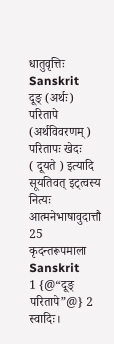धातुवृत्तिः
Sanskrit
दूङ् (अर्थः) परितापे
(अर्थविवरणम्) परितापः खेदः
( दूयते ) इत्यादि सूयतिवत् इट्त्वस्य नित्यः आत्मनेभाषावुदात्तौ 25
कृदन्तरूपमाला
Sanskrit
1 {@“दूङ् परितापे”@} 2 स्वादिः।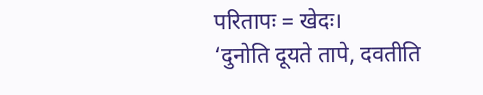परितापः = खेदः।
‘दुनोति दूयते तापे, दवतीति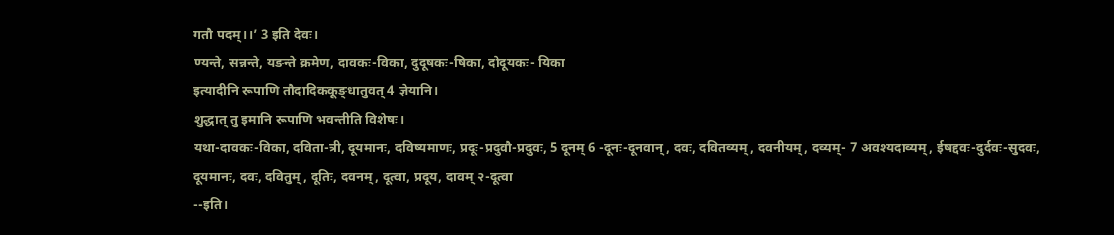गतौ पदम्।।’ 3 इति देवः।
ण्यन्ते, सन्नन्ते, यङन्ते क्रमेण, दावकः-विका, दुदूषकः-षिका, दोदूयकः- यिका
इत्यादीनि रूपाणि तौदादिककूङ्धातुवत् 4 ज्ञेयानि।
शुद्धात् तु इमानि रूपाणि भवन्तीति विशेषः।
यथा-दावकः-विका, दविता-त्री, दूयमानः, दविष्यमाणः, प्रदूः-प्रदुवौ-प्रदुवः, 5 दूनम् 6 -दूनः-दूनवान्, दवः, दवितव्यम्, दवनीयम्, दव्यम्- 7 अवश्यदाव्यम्, ईषद्दवः-दुर्दवः-सुदवः, दूयमानः, दवः, दवितुम्, दूतिः, दवनम्, दूत्वा, प्रदूय, दावम् २-दूत्वा
--इति।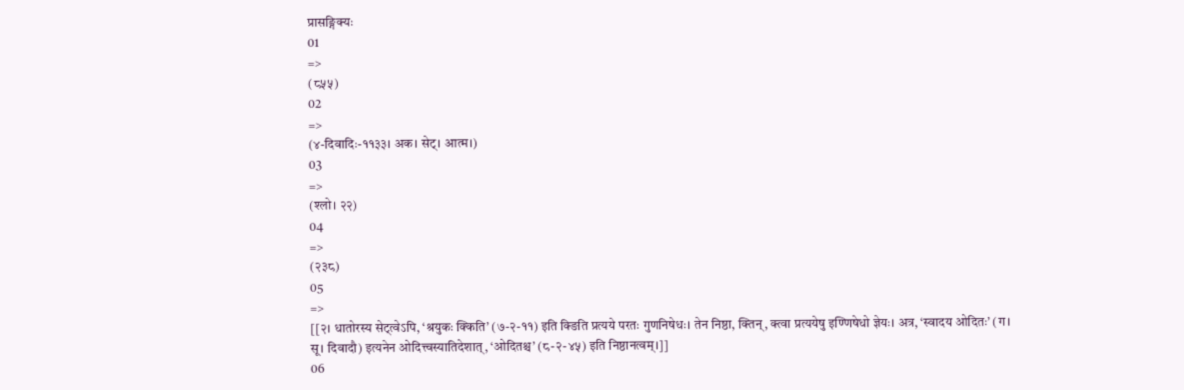प्रासङ्गिक्यः
01
=>
(८५५)
02
=>
(४-दिवादिः-११३३। अक। सेट्। आत्म।)
03
=>
(श्लो। २२)
04
=>
(२३८)
05
=>
[[२। धातोरस्य सेट्त्वेऽपि, ‘श्रयुकः क्किति’ (७-२-११) इति क्ङिति प्रत्यये परतः गुणनिषेधः। तेन निष्ठा, क्तिन्, क्त्वा प्रत्ययेषु इण्णिषेधो ज्ञेयः। अत्र, ‘स्वादय ओदितः’ (ग। सू। दिवादौ) इत्यनेन ओदित्त्वस्यातिदेशात्, ‘ओदितश्च’ (८-२-४५) इति निष्ठानत्वम्।]]
06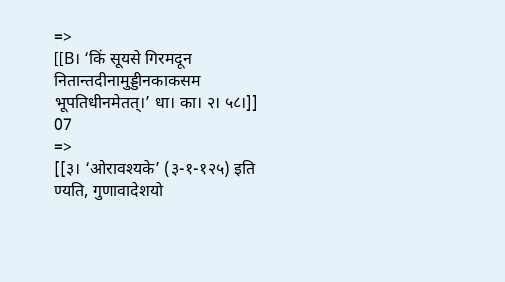=>
[[B। ‘किं सूयसे गिरमदून नितान्तदीनामुड्डीनकाकसम भूपतिधीनमेतत्।’ धा। का। २। ५८।]]
07
=>
[[३। ‘ओरावश्यके’ (३-१-१२५) इति ण्यति, गुणावादेशयो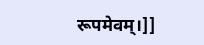रूपमेवम्।]]